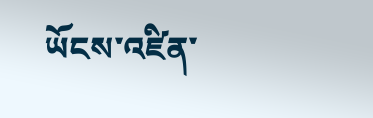ཡོངས་འཛིན་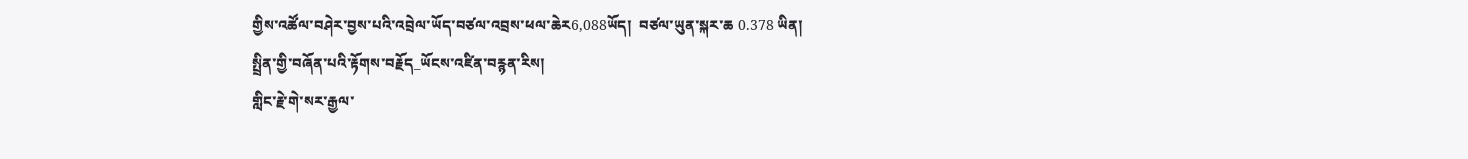གྱིས་འཚོལ་བཤེར་བྱས་པའི་འབྲེལ་ཡོད་བཙལ་འབྲས་ཕལ་ཆེར6,088ཡོད།  བཙལ་ཡུན་སྐར་ཆ 0.378 ཡིན།
སྤྲིན་གྱི་བཞོན་པའི་རྟོགས་བརྗོད_ཡོངས་འཛིན་བརྙན་རིས།
གླིང་རྗེ་གེ་སར་རྒྱལ་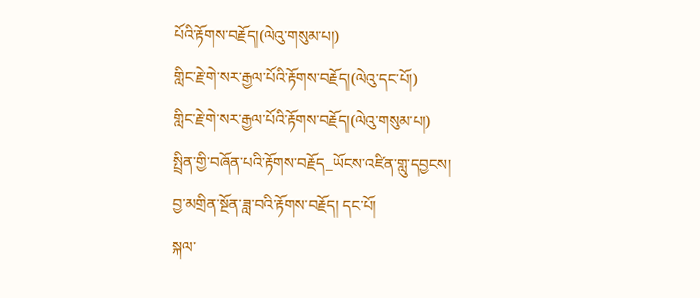པོའི་རྟོགས་བརྗོད།(ལེའུ་གསུམ་པ།)
གླིང་རྗེ་གེ་སར་རྒྱལ་པོའི་རྟོགས་བརྗོད།(ལེའུ་དང་པོ།)
གླིང་རྗེ་གེ་སར་རྒྱལ་པོའི་རྟོགས་བརྗོད།(ལེའུ་གསུམ་པ།)
སྤྲིན་གྱི་བཞོན་པའི་རྟོགས་བརྗོད_ཡོངས་འཛིན་གླུ་དབྱངས།
བྱ་མགྲིན་སྔོན་ཟླ་བའི་རྟོགས་བརྗོད། དང་པོ།
སྐལ་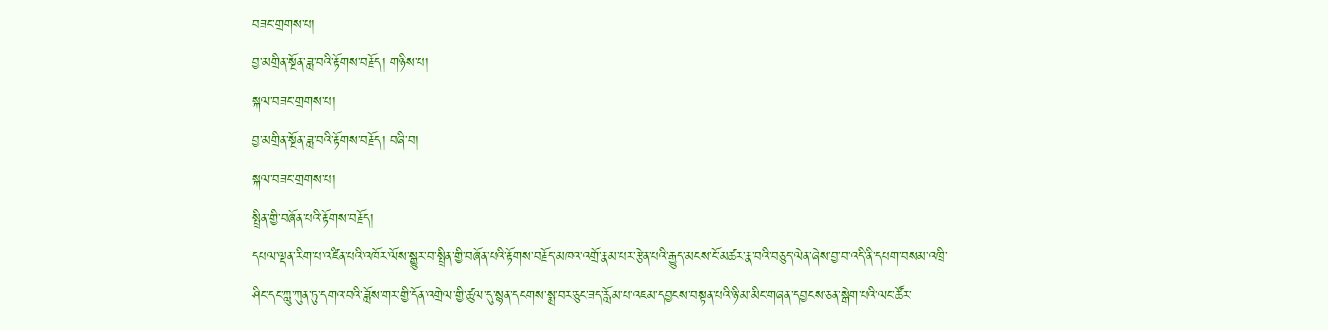བཟང་གྲགས་པ།
བྱ་མགྲིན་སྔོན་ཟླ་བའི་རྟོགས་བརྗོད། གཉིས་པ།
སྐལ་བཟང་གྲགས་པ།
བྱ་མགྲིན་སྔོན་ཟླ་བའི་རྟོགས་བརྗོད། བཞི་བ།
སྐལ་བཟང་གྲགས་པ།
སྤྲིན་གྱི་བཞོན་པའི་རྟོགས་བརྗོད།
དཔལ་ལྡན་རིག་པ་འཛིན་པའི་འཁོར་ལོས་སྒྱུར་བ་སྤྲིན་གྱི་བཞོན་པའི་རྟོགས་བརྗོད་མཁའ་འགྲོ་རྣམ་པར་རྩེན་པའི་རྒྱུད་མངས་ངོ་མཚར་རྣ་བའི་བཅུད་ལེན་ཞེས་བྱ་བ་འདི་ནི་དཔག་བསམ་འཁྲི་ཤིང་དང་ཀླུ་ཀུན་ཏུ་དགའ་བའི་ཟློས་གར་གྱི་དོན་འགྲེལ་གྱི་ཚུལ་དུ་སྙན་དངགས་སྨྲ་བར་ཅུང་ཟད་རློམ་པ་འཇམ་དབྱངས་བསྟན་པའི་ཉི་མ་མིང་གཞན་དབྱངས་ཅན་སྒེག་པའི་ལང་ཚོར་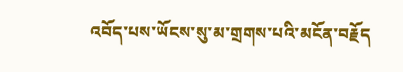འབོད་པས་ཡོངས་སུ་མ་གྲགས་པའི་མངོན་བརྗོད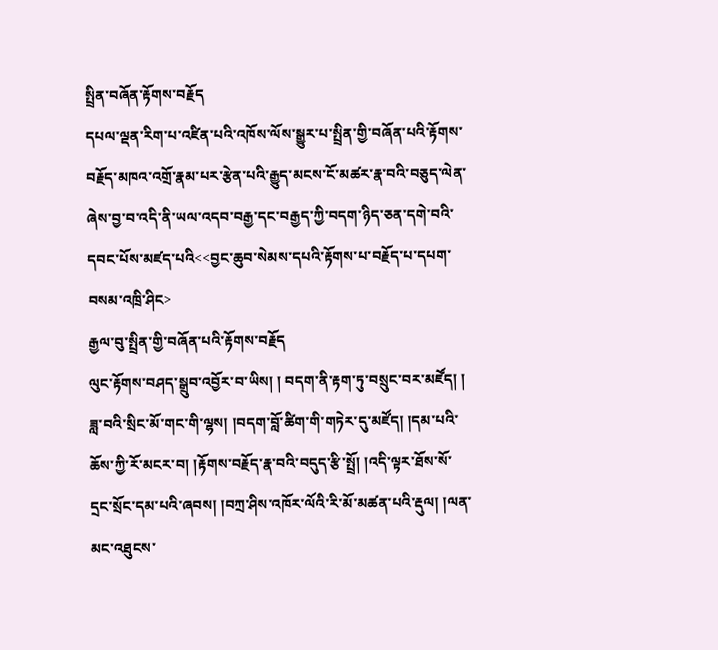སྤྲིན་བཞོན་རྟོགས་བརྗོད
དཔལ་ལྡན་རིག་པ་འཛིན་པའི་འཁོས་ལོས་སྒྱུར་པ་སྤྲིན་གྱི་བཞོན་པའི་རྟོགས་བརྗོད་མཁའ་འགྲོ་རྣམ་པར་རྩེན་པའི་རྒྱུད་མངས་ངོ་མཚར་རྣ་བའི་བཅུད་ལེན་ཞེས་བྱ་བ་འདི་ནི་ཡལ་འདབ་བརྒྱ་དང་བརྒྱད་ཀྱི་བདག་ཉིད་ཅན་དགེ་བའི་དབང་པོས་མཛད་པའི<<བྱང་ཆུབ་སེམས་དཔའི་རྟོགས་པ་བརྗོད་པ་དཔག་བསམ་འཁྲི་ཤིང>
རྒྱལ་བུ་སྤྲིན་གྱི་བཞོན་པའི་རྟོགས་བརྗོད
ལུང་རྟོགས་བཤད་སྒྲུབ་འབྱོར་བ་ཡིས། ། བདག་ནི་རྟག་ཏུ་བསྲུང་བར་མཛོད། ། ཟླ་བའི་སྲིང་མོ་གང་གི་ལྷས། །བདག་བློ་ཚིག་གི་གཏེར་དུ་མཛོད། །དམ་པའི་ཆོས་ཀྱི་རོ་མངར་བ། །རྟོགས་བརྗོད་རྣ་བའི་བདུད་རྩི་སྤྲོ། །འདི་ལྟར་ཐོས་སོ་དྲང་སྲོང་དམ་པའི་ཞབས། །བཀྲ་ཤིས་འཁོར་ལོའི་རི་མོ་མཚན་པའི་རྡུལ། །ལན་མང་འཐུངས་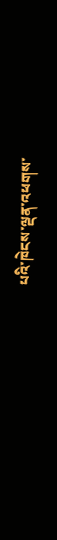པའི་ཁེངས་ལྡན་འཕགས་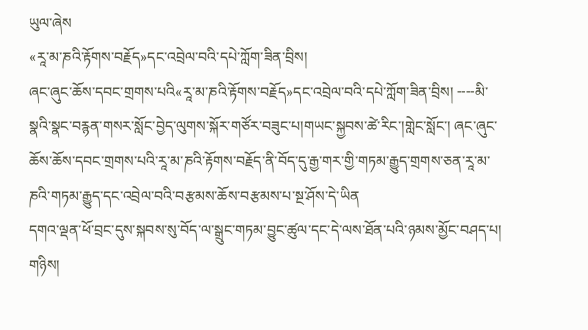ཡུལ་ཞེས
«རཱ་མ་ཎའི་རྟོགས་བརྗོད»དང་འབྲེལ་བའི་དཔེ་ཀློག་ཟིན་བྲིས།
ཞང་ཞུང་ཆོས་དབང་གྲགས་པའི«རཱ་མ་ཎའི་རྟོགས་བརྗོད»དང་འབྲེལ་བའི་དཔེ་ཀློག་ཟིན་བྲིས། ----མི་སྣའི་སྣང་བརྙན་གསར་སློང་བྱེད་ལུགས་སྐོར་གཙོར་བཟུང་པ།གཡང་སྐྱབས་ཚེ་རིང་།གླེང་སློང་། ཞང་ཞུང་ཆོས་ཆོས་དབང་གྲགས་པའི་རཱ་མ་ཎའི་རྟོགས་བརྗོད་ནི་བོད་དུ་རྒྱ་གར་གྱི་གཏམ་རྒྱུད་གྲགས་ཅན་རཱ་མ་ཎའི་གཏམ་རྒྱུད་དང་འབྲེལ་བའི་བརྩམས་ཆོས་བརྩམས་པ་སྔ་ཤོས་དེ་ཡིན
དགའ་ལྡན་ཕོ་བྲང་དུས་སྐབས་སུ་བོད་ལ་སྒྲུང་གཏམ་བྱུང་ཚུལ་དང་དེ་ལས་ཐོན་པའི་ཉམས་མྱོང་བཤད་པ།
གཉིས།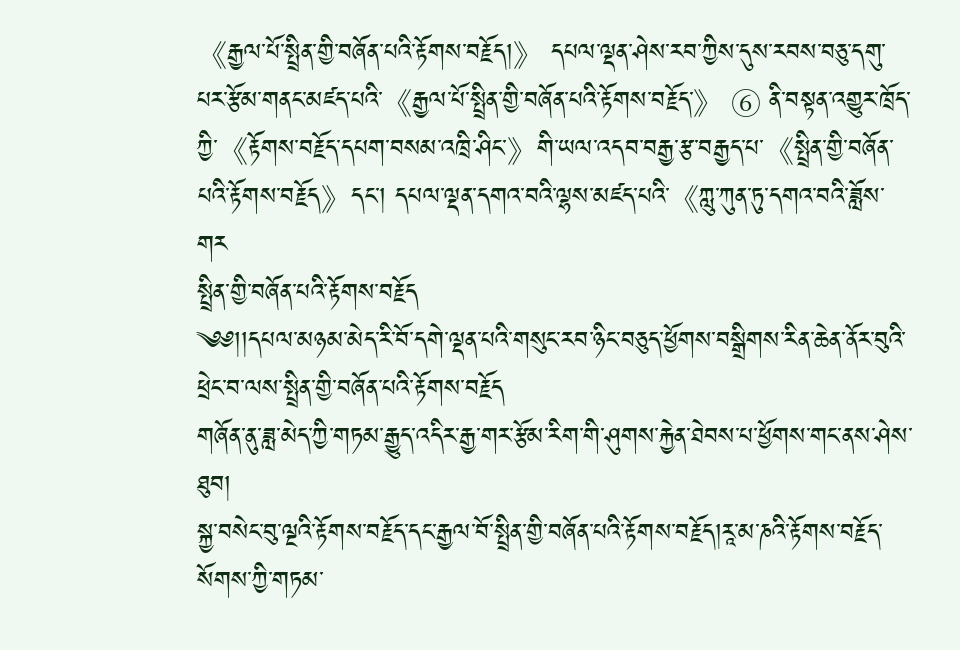《རྒྱལ་པོ་སྤྲིན་གྱི་བཞོན་པའི་རྟོགས་བརྗོད།》 དཔལ་ལྡན་ཤེས་རབ་ཀྱིས་དུས་རབས་བཅུ་དགུ་པར་རྩོམ་གནང་མཛད་པའི་《རྒྱལ་པོ་སྤྲིན་གྱི་བཞོན་པའི་རྟོགས་བརྗོད་》 ⑥ ནི་བསྟན་འགྱུར་ཁྲོད་ཀྱི་《རྟོགས་བརྗོད་དཔག་བསམ་འཁྲི་ཤིང་》གི་ཡལ་འདབ་བརྒྱ་རྩ་བརྒྱད་པ་《སྤྲིན་གྱི་བཞོན་པའི་རྟོགས་བརྗོད》དང་། དཔལ་ལྡན་དགའ་བའི་ལྷས་མཛད་པའི་《ཀླུ་ཀུན་ཏུ་དགའ་བའི་ཟློས་གར
སྤྲིན་གྱི་བཞོན་པའི་རྟོགས་བརྗོད
༄༅།།དཔལ་མཉམ་མེད་རི་བོ་དགེ་ལྡན་པའི་གསུང་རབ་ཉིང་བཅུད་ཕྱོགས་བསྒྲིགས་རིན་ཆེན་ནོར་བུའི་ཕྲེང་བ་ལས་སྤྲིན་གྱི་བཞོན་པའི་རྟོགས་བརྗོད
གཞོན་ནུ་ཟླ་མེད་ཀྱི་གཏམ་རྒྱུད་འདིར་རྒྱ་གར་རྩོམ་རིག་གི་ཤུགས་རྐྱེན་ཐེབས་པ་ཕྱོགས་གང་ནས་ཤེས་ཐུབ།
སྐྱ་བསེང་བུ་ལྔའི་རྟོགས་བརྗོད་དང་རྒྱལ་བོ་སྤྲིན་གྱི་བཞོན་པའི་རྟོགས་བརྗོད།རཱ་མ་ཎའི་རྟོགས་བརྗོད་སོགས་ཀྱི་གཏམ་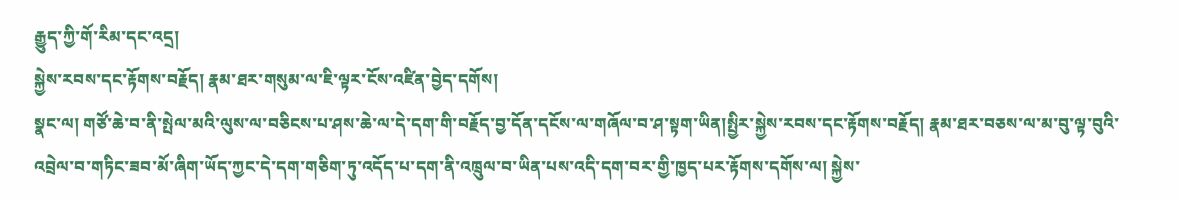རྒྱུད་ཀྱི་གོ་རིམ་དང་འདྲ།
སྐྱེས་རབས་དང་རྟོགས་བརྗོད། རྣམ་ཐར་གསུམ་ལ་ཇི་ལྟར་ངོས་འཛིན་བྱེད་དགོས།
སྣང་ལ། གཙོ་ཆེ་བ་ནི་སྤེལ་མའི་ལུས་ལ་བཅིངས་པ་ཤས་ཆེ་ལ་དེ་དག་གི་བརྗོད་བྱ་དོན་དངོས་ལ་གཞོལ་བ་ཤ་སྟག་ཡིན།སྤྱིར་སྐྱེས་རབས་དང་རྟོགས་བརྗོད། རྣམ་ཐར་བཅས་ལ་མ་བུ་ལྟ་བུའི་འབྲེལ་བ་གཏིང་ཟབ་མོ་ཞིག་ཡོད་ཀྱང་དེ་དག་གཅིག་ཏུ་འདོད་པ་དག་ནི་འཁྲུལ་བ་ཡིན་པས་འདི་དག་བར་གྱི་ཁྱད་པར་རྟོགས་དགོས་ལ། སྐྱེས་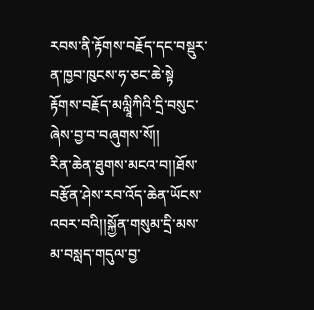རབས་ནི་རྟོགས་བརྗོད་དང་བསྡུར་ན་ཁྱབ་ཁུངས་ཧ་ཅང་ཆེ་སྟེ
རྟོགས་བརྗོད་མལླཱིཀིའི་དྲི་བསུང་ཞེས་བྱ་བ་བཞུགས་སོ།།
རིན་ཆེན་ཐུགས་མངའ་བ།།ཐོས་བརྩོན་ཤེས་རབ་འོད་ཆེན་ཡོངས་འབར་བའི།།སྐྱོན་གསུམ་དྲི་མས་མ་བསླད་གདུལ་བྱ་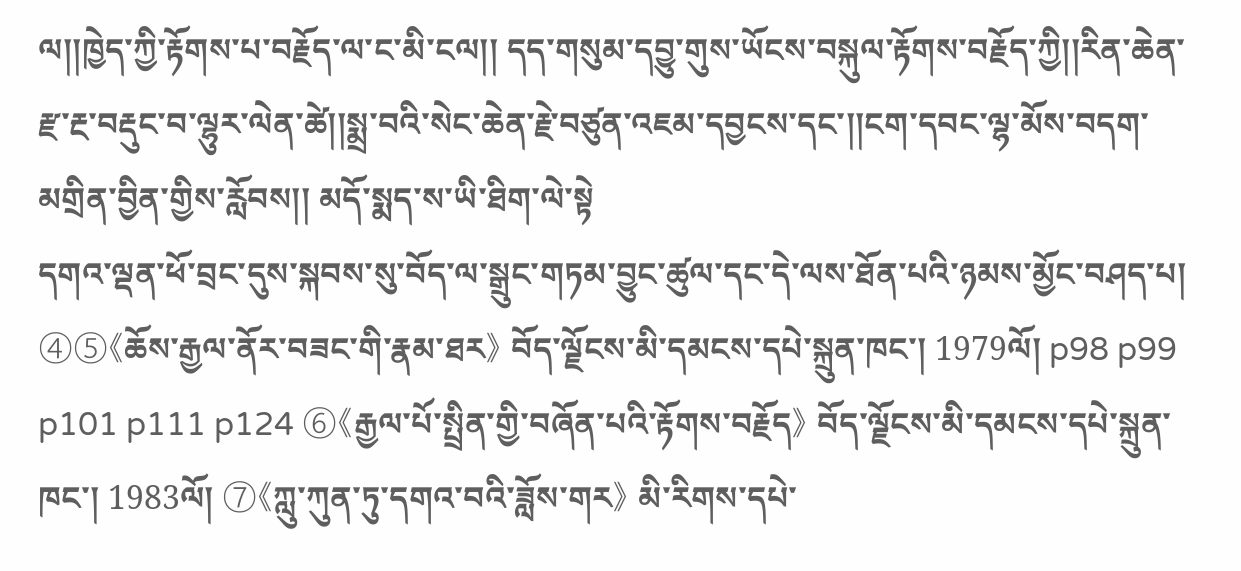ལ།།ཁྱེད་ཀྱི་རྟོགས་པ་བརྗོད་ལ་ང་མི་ངལ།། དད་གསུམ་དབྱུ་གུས་ཡོངས་བསྐུལ་རྟོགས་བརྗོད་ཀྱི།།རིན་ཆེན་རྫ་རྔ་བརྡུང་བ་ལྷུར་ལེན་ཚེ།།སྨྲ་བའི་སེང་ཆེན་རྗེ་བཙུན་འཇམ་དབྱངས་དང་།།ངག་དབང་ལྷ་མོས་བདག་མགྲིན་བྱིན་གྱིས་རློབས།། མདོ་སྨད་ས་ཡི་ཐིག་ལེ་སྟེ
དགའ་ལྡན་ཕོ་བྲང་དུས་སྐབས་སུ་བོད་ལ་སྒྲུང་གཏམ་བྱུང་ཚུལ་དང་དེ་ལས་ཐོན་པའི་ཉམས་མྱོང་བཤད་པ།
④⑤《ཆོས་རྒྱལ་ནོར་བཟང་གི་རྣམ་ཐར》 བོད་ལྗོངས་མི་དམངས་དཔེ་སྐྲུན་ཁང་། 1979ལོ། p98 p99 p101 p111 p124 ⑥《རྒྱལ་པོ་སྤྲིན་གྱི་བཞོན་པའི་རྟོགས་བརྗོད》 བོད་ལྗོངས་མི་དམངས་དཔེ་སྐྲུན་ཁང་། 1983ལོ། ⑦《ཀླུ་ཀུན་ཏུ་དགའ་བའི་ཟློས་གར》 མི་རིགས་དཔེ་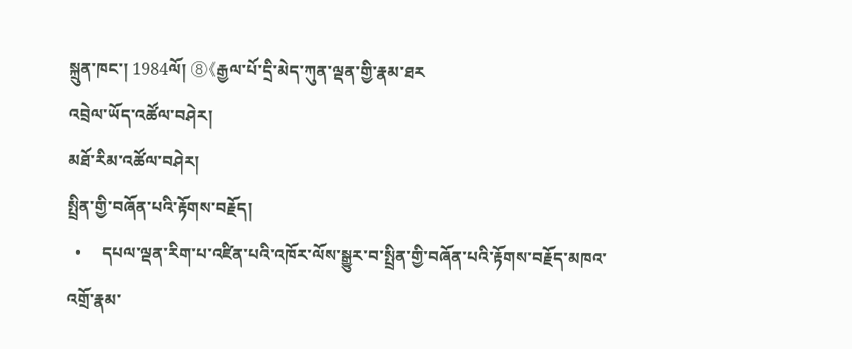སྐྲུན་ཁང་། 1984ལོ། ⑧《རྒྱལ་པོ་དྲི་མེད་ཀུན་ལྡན་གྱི་རྣམ་ཐར
འབྲེལ་ཡོད་འཚོལ་བཤེར།
མཐོ་རིམ་འཚོལ་བཤེར།
སྤྲིན་གྱི་བཞོན་པའི་རྟོགས་བརྗོད།
  •     དཔལ་ལྡན་རིག་པ་འཛིན་པའི་འཁོར་ལོས་སྒྱུར་བ་སྤྲིན་གྱི་བཞོན་པའི་རྟོགས་བརྗོད་མཁའ་འགྲོ་རྣམ་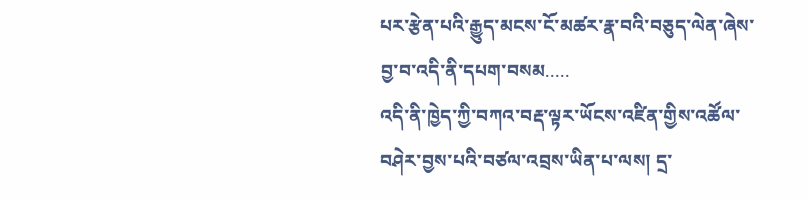པར་རྩེན་པའི་རྒྱུད་མངས་ངོ་མཚར་རྣ་བའི་བཅུད་ལེན་ཞེས་བྱ་བ་འདི་ནི་དཔག་བསམ.....
འདི་ནི་ཁྱེད་ཀྱི་བཀའ་བརྡ་ལྟར་ཡོངས་འཛིན་གྱིས་འཚོལ་བཤེར་བྱས་པའི་བཙལ་འབྲས་ཡིན་པ་ལས། དྲ་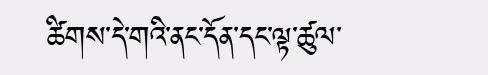ཚིགས་དེ་གའི་ནང་དོན་དང་ལྟ་ཚུལ་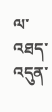ལ་འཐད་འདུན་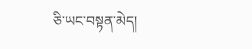ཅི་ཡང་བསྟན་མེད།